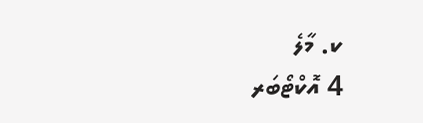ކ. މާލެ
4 އޮކްޓޯބަރ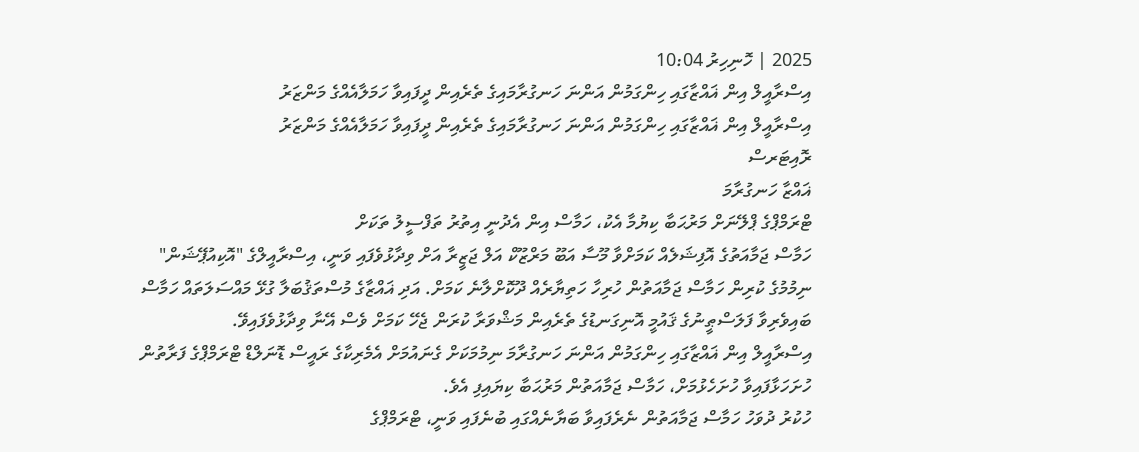2025 | ހޮނިހިރު 10:04
އިސްރާއީލް އިން ޣައްޒާގައި ހިންގަމުން އަންނަ ހަނގުރާމައިގެ ތެރެއިން ދީފައިވާ ހަމަލާއެއްގެ މަންޒަރު
އިސްރާއީލް އިން ޣައްޒާގައި ހިންގަމުން އަންނަ ހަނގުރާމައިގެ ތެރެއިން ދީފައިވާ ހަމަލާއެއްގެ މަންޒަރު
ރޮއިޓަރސް
ޣައްޒާ ހަނގުރާމަ
ޓްރަމްޕްގެ ޕްލޭނަށް މަރުޙަބާ ކިޔުމާ އެކު، ހަމާސް އިން އެދުނީ އިތުރު ތަފްސީލު ތަކަށް
ހަމާސް ޖަމާއަތުގެ އޮފިޝަލެއް ކަމަށްވާ މޫސާ އަބޫ މަރްޒޫކް އަލް ޖަޒީރާ އަށް ވިދާޅުވެފައި ވަނީ، އިސްރާއީލްގެ "އޮކިއުޕޭޝަން" ނިމުމުގެ ކުރިން ހަމާސް ޖަމާއަތުން ހުރިހާ ހަތިޔާރެއް ދޫކޮށްލާނެ ކަމަށް. އަދި ޣައްޒާގެ މުސްތަޤުބަލާ ގުޅޭ މައްސަލަތައް ހަމާސް ބައިވެރިވާ ފަލަސްޠީނުގެ ޤައުމީ އޮނިގަނޑުގެ ތެރެއިން މަޝްވަރާ ކުރަން ޖެހޭ ކަމަށް ވެސް އޭނާ ވިދާޅުވެފައިވޭ.
އިސްރާއީލް އިން ޣައްޒާގައި ހިންގަމުން އަންނަ ހަނގުރާމަ ނިމުމަކަށް ގެނައުމަށް އެމެރިކާގެ ރައީސް ޑޮނަލްޑް ޓްރަމްޕްގެ ފަރާތުން ހުށަހަޅާފައިވާ ހުށަހެޅުމަށް، ހަމާސް ޖަމާއަތުން މަރުޙަބާ ކިޔައިފި އެވެ.
ހުކުރު ދުވަހު ހަމާސް ޖަމާއަތުން ނެރެފައިވާ ބަޔާނެއްގައި ބުނެފައި ވަނީ، ޓްރަމްޕްގެ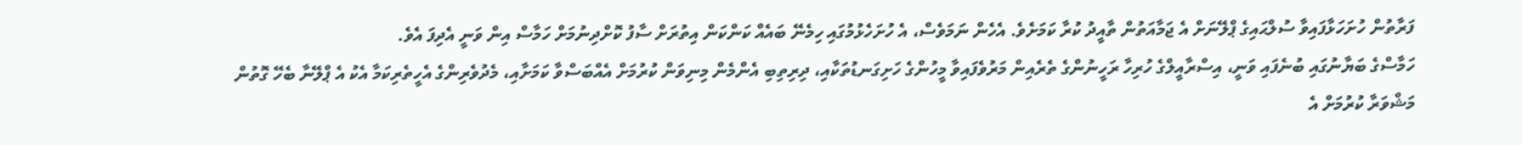ފަރާތުން ހުށަހަޅާފައިވާ ސުލްޙައިގެ ޕްލޭނަށް އެ ޖަމާއަތުން ތާއީދު ކުރާ ކަމަށެވެ. އެހެން ނަމަވެސް، އެ ހުށަހެޅުމުގައި ހިމެނޭ ބައެއް ކަންކަން އިތުރަށް ސާފު ކޮށްދިނުމަށް ހަމާސް އިން ވަނީ އެދިފަ އެވެ.
ހަމާސްގެ ބަޔާނުގައި ބުނެފައި ވަނީ، އިސްރާއީލްގެ ހުރިހާ ރަހީނުންގެ ތެރެއިން މަރުވެފައިވާ މީހުންގެ ހަށިގަނޑުތަކާއި، ދިރިތިބި އެންމެން މިނިވަން ކުރުމަށް އެއްބަސްވާ ކަމަށާއި، މެދުވެރިންގެ އެހީތެރިކަމާ އެކު އެ ޕްލޭނާ ބެހޭ ގޮތުން މަޝްވަރާ ކުރުމަށް އެ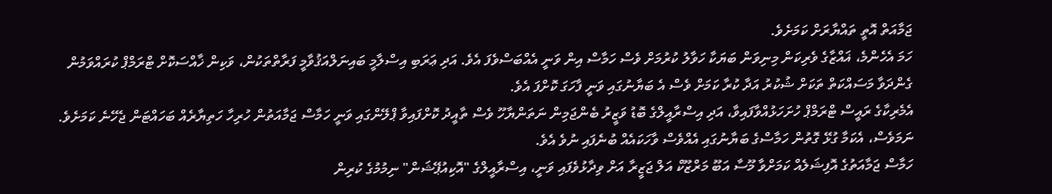ޖަމާއަތް އޮތީ ތައްޔާރަށް ކަމަށެވެ.
ހަމަ އެހެންމެ، ޣައްޒާގެ ވެރިކަން މިނިވަން ބަޔަކާ ހަވާލު ކުރުމަށް ވެސް ހަމާސް އިން ވަނީ އެއްބަސްވެފަ އެވެ. އަދި ޢަރަބި އިސްލާމީ ބައިނަލްއަޤުވާމީ ފަރާތްތަކުން، ވަކިން ޚާއްސަކޮށް ޓްރަމްޕް ކުރައްވަމުން ގެންދަވާ މަސައްކަތް ތަކަށް ޝުކުރު އަދާ ކުރާ ކަމަށް ވެސް އެ ބަޔާނުގައި ވަނީ ފާހަގަ ކޮށްފަ އެވެ.
އެމެރިކާގެ ރައީސް ޓްރަމްޕް ހުށަހަޅުއްވާފައިވާ، އަދި އިސްރާއީލްގެ ބޮޑު ވަޒީރު ބެންޖަމިން ނަތަންޔާހޫ ވެސް ތާއީދު ކޮށްފައިވާ ޕްލޭންގައި ވަނީ ހަމާސް ޖަމާއަތުން ހުރިހާ ހަތިޔާރެއް ބަހައްޓަން ޖެހޭނެ ކަމަށެވެ. ނަމަވެސް، އެކަމާ ގުޅޭ ގޮތުން ހަމާސްގެ ބަޔާނުގައި އެއްވެސް ވާހަކައެއް ބުނެފައި ނުވެ އެވެ.
ހަމާސް ޖަމާއަތުގެ އޮފިޝަލެއް ކަމަށްވާ މޫސާ އަބޫ މަރްޒޫކް އަލް ޖަޒީރާ އަށް ވިދާޅުވެފައި ވަނީ، އިސްރާއީލްގެ "އޮކިއުޕޭޝަން" ނިމުމުގެ ކުރިން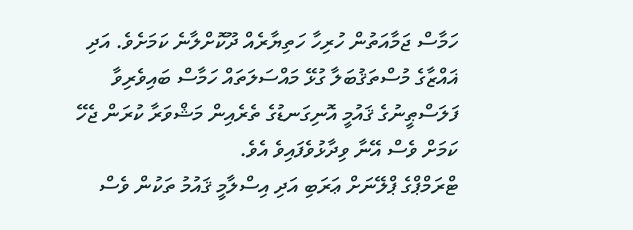ހަމާސް ޖަމާއަތުން ހުރިހާ ހަތިޔާރެއް ދޫކޮށްލާނެ ކަމަށެވެ. އަދި ޣައްޒާގެ މުސްތަޤުބަލާ ގުޅޭ މައްސަލަތައް ހަމާސް ބައިވެރިވާ ފަލަސްޠީނުގެ ޤައުމީ އޮނިގަނޑުގެ ތެރެއިން މަޝްވަރާ ކުރަން ޖެހޭ ކަމަށް ވެސް އޭނާ ވިދާޅުވެފައިވެ އެވެ.
ޓްރަމްޕްގެ ޕްލޭނަށް ޢަރަބި އަދި އިސްލާމީ ޤައުމު ތަކުން ވެސް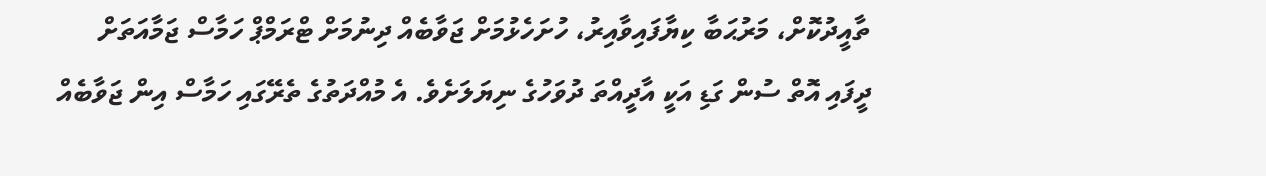ތާއީދުކޮށް، މަރުޙަބާ ކިޔާފައިވާއިރު، ހުށަހެޅުމަށް ޖަވާބެއް ދިނުމަށް ޓްރަމްޕް ހަމާސް ޖަމާއަތަށް ދީފައި އޮތް ސުން ގަޑި އަކީ އާދީއްތަ ދުވަހުގެ ނިޔަލަށެވެ. އެ މުއްދަތުގެ ތެރޭގައި ހަމާސް އިން ޖަވާބެއް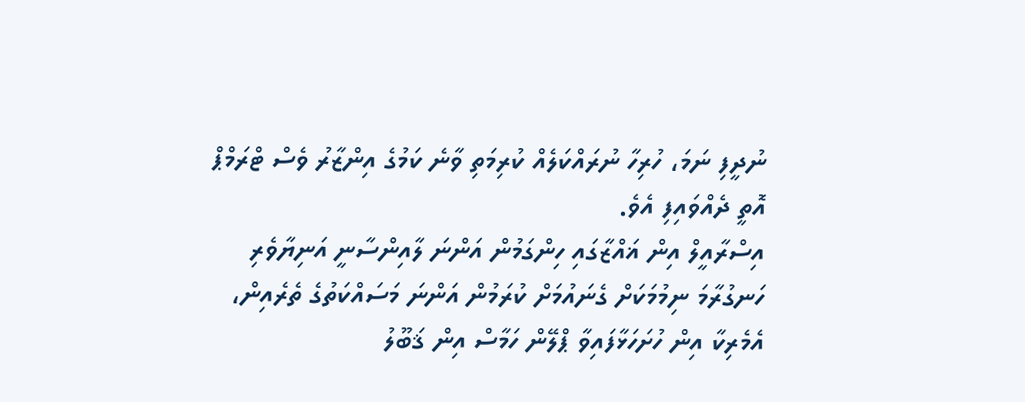ނުދީފި ނަމަ، ހުރިހާ ނުރައްކަލެއް ކުރިމަތި ވާނެ ކަމުގެ އިންޒާރު ވެސް ޓްރަމްޕް އޮތީ ދެއްވައިފި އެވެ.
އިސްރާއީލް އިން ޣައްޒާގައި ހިންގަމުން އަންނަ ލާއިންސާނީ އަނިޔާވެރި ހަނގުރާމަ ނިމުމަކަށް ގެނައުމަށް ކުރަމުން އަންނަ މަސައްކަތުގެ ތެރެއިން، އެމެރިކާ އިން ހުށަހަޅާފައިވާ ޕްލޭން ހަމާސް އިން ޤަބޫލު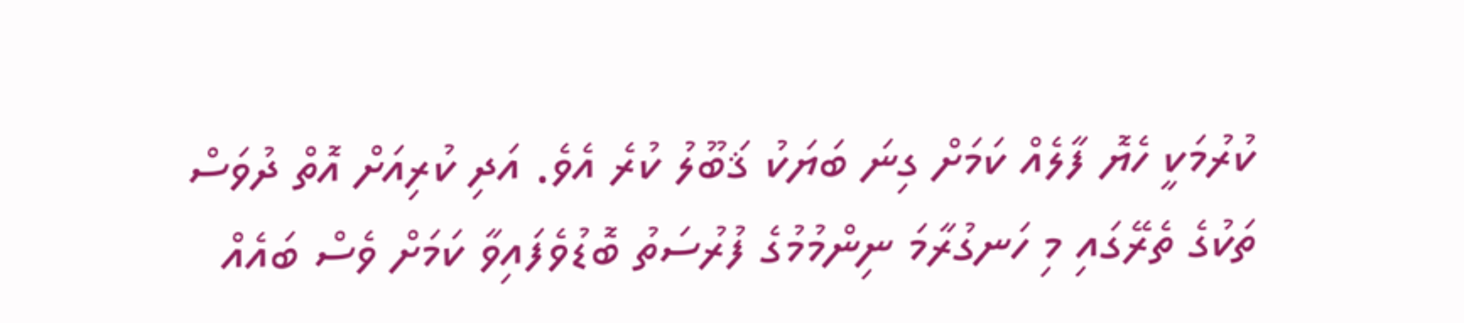ކުރުމަކީ ހެޔޮ ފާލެއް ކަމަށް ގިނަ ބަޔަކު ޤަބޫލު ކުރެ އެވެ. އަދި ކުރިއަށް އޮތް ދުވަސް ތަކުގެ ތެރޭގައި މި ހަނގުރާމަ ނިންމުމުގެ ފުރުސަތު ބޮޑުވެފައިވާ ކަމަށް ވެސް ބައެއް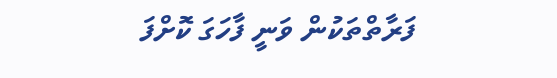ފަރާތްތަކުން ވަނީ ފާހަގަ ކޮށްފަ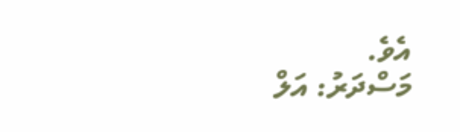އެވެ.
މަސްދަރު: އަލް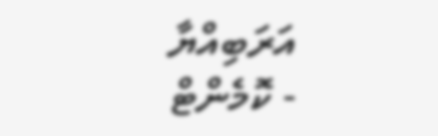އަރަބިއްޔާ
- ކޮމެންޓް